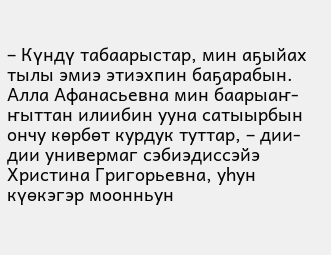– Күндү табаарыстар, мин аҕыйах тылы эмиэ этиэхпин баҕарабын. Алла Афанасьевна мин баарыаҥ-ҥыттан илиибин ууна сатыырбын ончу көрбөт курдук туттар, – дии-дии универмаг сэбиэдиссэйэ Христина Григорьевна, уһун күөкэгэр моонньун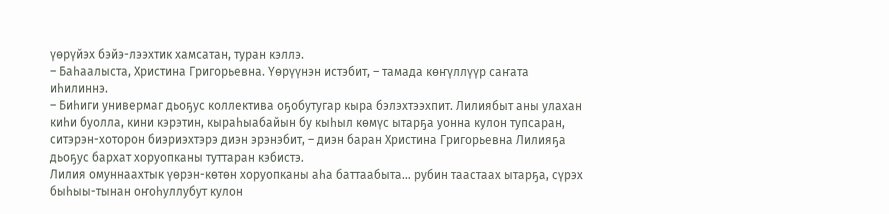үөрүйэх бэйэ-лээхтик хамсатан, туран кэллэ.
– Баһаалыста, Христина Григорьевна. Үөрүүнэн истэбит, – тамада көҥүллүүр саҥата иһилиннэ.
– Биһиги универмаг дьоҕус коллектива оҕобутугар кыра бэлэхтээхпит. Лилиябыт аны улахан киһи буолла, кини кэрэтин, кыраһыабайын бу кыһыл көмүс ытарҕа уонна кулон тупсаран, ситэрэн-хоторон биэриэхтэрэ диэн эрэнэбит, – диэн баран Христина Григорьевна Лилияҕа дьоҕус бархат хоруопканы туттаран кэбистэ.
Лилия омуннаахтык үөрэн-көтөн хоруопканы аһа баттаабыта… рубин таастаах ытарҕа, сүрэх быһыы-тынан оҥоһуллубут кулон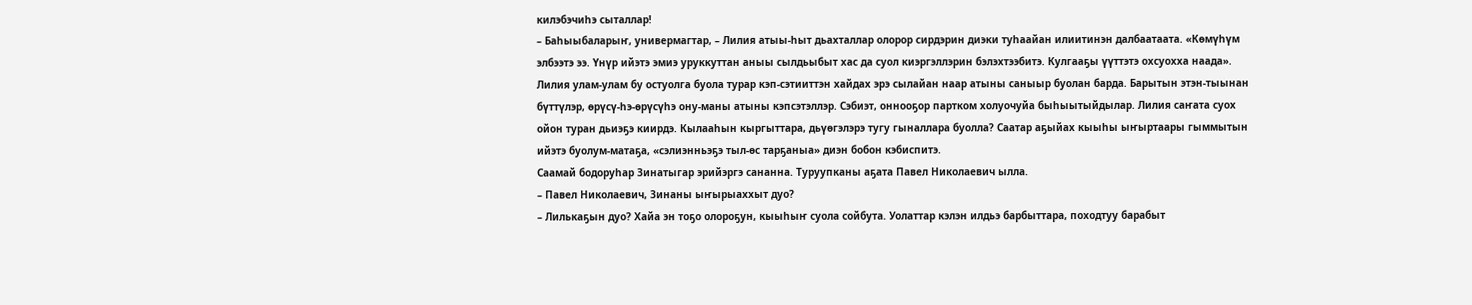килэбэчиһэ сыталлар!
– Баһыыбаларыҥ, универмагтар, – Лилия атыы-һыт дьахталлар олорор сирдэрин диэки туһаайан илиитинэн далбаатаата. «Көмүһүм элбээтэ ээ. Үнүр ийэтэ эмиэ уруккуттан аныы сылдьыбыт хас да суол киэргэллэрин бэлэхтээбитэ. Кулгааҕы үүттэтэ охсуохха наада». Лилия улам-улам бу остуолга буола турар кэп-сэтииттэн хайдах эрэ сылайан наар атыны саныыр буолан барда. Барытын этэн-тыынан бүттүлэр, өрүсү-һэ-өрүсүһэ ону-маны атыны кэпсэтэллэр. Сэбиэт, оннооҕор партком холуочуйа быһыытыйдылар. Лилия саҥата суох ойон туран дьиэҕэ киирдэ. Кылааһын кыргыттара, дьүөгэлэрэ тугу гыналлара буолла? Саатар аҕыйах кыыһы ыҥыртаары гыммытын ийэтэ буолум-матаҕа, «сэлиэнньэҕэ тыл-өс тарҕаныа» диэн бобон кэбиспитэ.
Саамай бодоруһар Зинатыгар эрийэргэ сананна. Туруупканы аҕата Павел Николаевич ылла.
– Павел Николаевич, Зинаны ыҥырыаххыт дуо?
– Лилькаҕын дуо? Хайа эн тоҕо олороҕун, кыыһыҥ суола сойбута. Уолаттар кэлэн илдьэ барбыттара, походтуу барабыт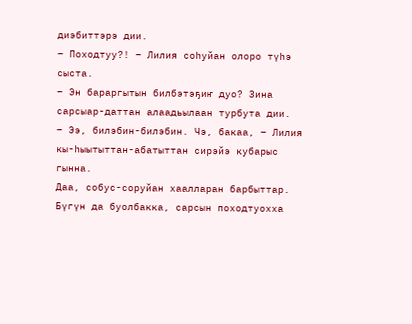диэбиттэрэ дии.
– Походтуу?! – Лилия соһуйан олоро түһэ сыста.
– Эн бараргытын билбэтэҕиҥ дуо? Зина сарсыар-даттан алаадьылаан турбута дии.
– Ээ, билэбин-билэбин. Чэ, бакаа, – Лилия кы-һыытыттан-абатыттан сирэйэ кубарыс гынна.
Даа, собус-соруйан хаалларан барбыттар. Бүгүн да буолбакка, сарсын походтуохха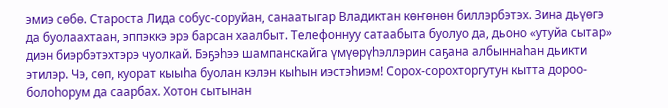эмиэ сөбө. Староста Лида собус-соруйан, санаатыгар Владиктан көҥөнөн биллэрбэтэх. Зина дьүөгэ да буолаахтаан, эппэккэ эрэ барсан хаалбыт. Телефоннуу сатаабыта буолуо да, дьоно «утуйа сытар» диэн биэрбэтэхтэрэ чуолкай. Бэҕэһээ шампанскайга үмүөрүһэллэрин саҕана албыннаһан дьикти этилэр. Чэ, сөп, куорат кыыһа буолан кэлэн кыһын иэстэһиэм! Сорох-сорохторгутун кытта дороо-болоһорум да саарбах. Хотон сытынан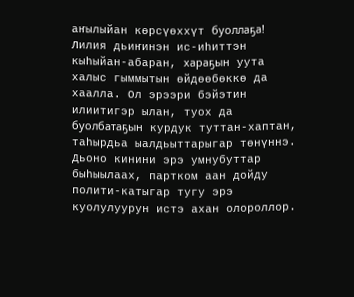аҥылыйан көрсүөххүт буоллаҕа! Лилия дьиҥинэн ис-иһиттэн кыһыйан-абаран, хараҕын уута халыс гыммытын өйдөөбөккө да хаалла. Ол эрээри бэйэтин илиитигэр ылан, туох да буолбатаҕын курдук туттан-хаптан, таһырдьа ыалдьыттарыгар төнүннэ. Дьоно кинини эрэ умнубуттар быһыылаах, партком аан дойду полити-катыгар тугу эрэ куолулуурун истэ ахан олороллор.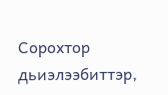Сорохтор дьиэлээбиттэр,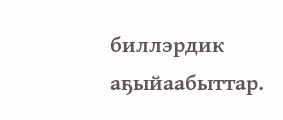биллэрдик аҕыйаабыттар.